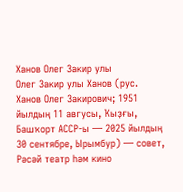Ханов Олег Закир улы
Олег Закир улы Ханов (рус. Ханов Олег Закирович; 1951 йылдың 11 авгусы, Ҡыҙғы, Башҡорт АССР-ы — 2025 йылдың 30 сентябре, Ырымбур) — совет, Рәсәй театр һәм кино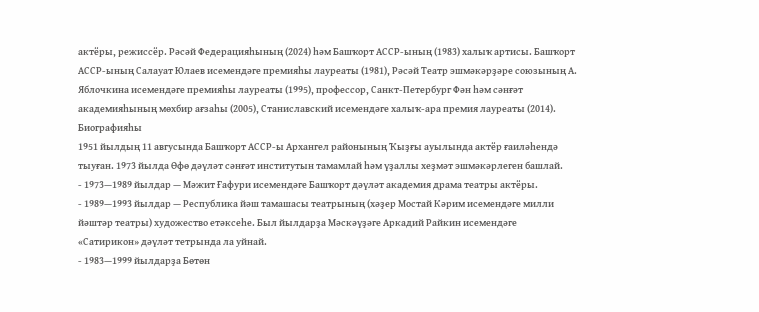актёры, режиссёр. Рәсәй Федерацияһының (2024) һәм Башҡорт АССР-ының (1983) халыҡ артисы. Башҡорт АССР-ының Салауат Юлаев исемендәге премияһы лауреаты (1981), Рәсәй Театр эшмәкәрҙәре союзының А. Яблочкина исемендәге премияһы лауреаты (1995), профессор, Санкт-Петербург Фән һәм сәнғәт академияһының мөхбир ағзаһы (2005), Станиславский исемендәге халыҡ-ара премия лауреаты (2014).
Биографияһы
1951 йылдың 11 авгусында Башҡорт АССР-ы Архангел районының Ҡыҙғы ауылында актёр ғаиләһендә тыуған. 1973 йылда Өфө дәүләт сәнғәт институтын тамамлай һәм үҙаллы хеҙмәт эшмәкәрлеген башлай.
- 1973—1989 йылдар — Мәжит Ғафури исемендәге Башҡорт дәүләт академия драма театры актёры.
- 1989—1993 йылдар — Республика йәш тамашасы театрының (хәҙер Мостай Кәрим исемендәге милли йәштәр театры) художество етәксеһе. Был йылдарҙа Мәскәүҙәге Аркадий Райкин исемендәге «Сатирикон» дәүләт тетрында ла уйнай.
- 1983—1999 йылдарҙа Бөтөн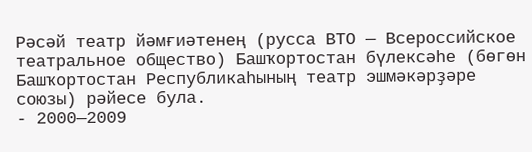Рәсәй театр йәмғиәтенең (русса ВТО — Всероссийское театральное общество) Башҡортостан бүлексәһе (бөгөн Башҡортостан Республикаһының театр эшмәкәрҙәре союзы) рәйесе була.
- 2000—2009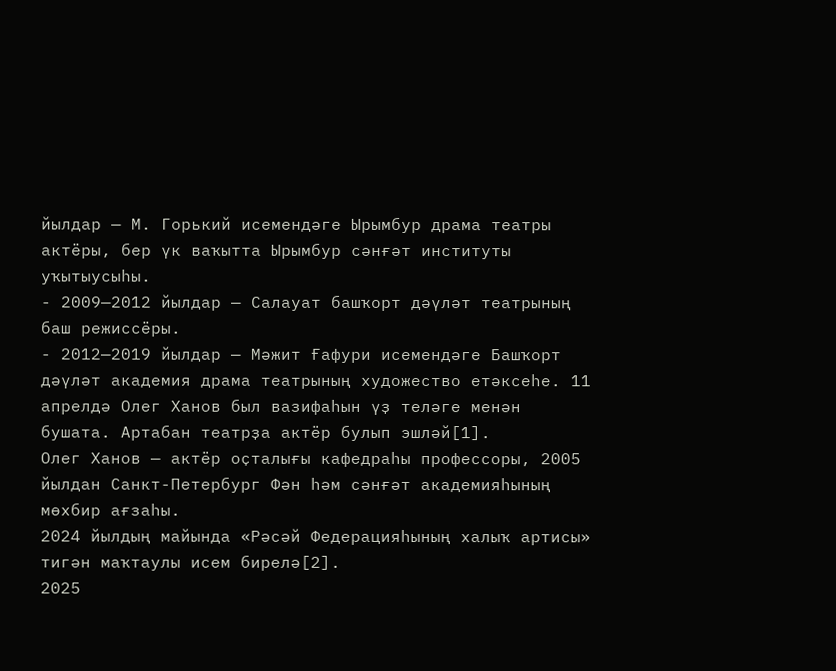йылдар — М. Горький исемендәге Ырымбур драма театры актёры, бер үк ваҡытта Ырымбур сәнғәт институты уҡытыусыһы.
- 2009—2012 йылдар — Салауат башҡорт дәүләт театрының баш режиссёры.
- 2012—2019 йылдар — Мәжит Ғафури исемендәге Башҡорт дәүләт академия драма театрының художество етәксеһе. 11 апрелдә Олег Ханов был вазифаһын үҙ теләге менән бушата. Артабан театрҙа актёр булып эшләй[1].
Олег Ханов — актёр оҫталығы кафедраһы профессоры, 2005 йылдан Санкт-Петербург Фән һәм сәнғәт академияһының мөхбир ағзаһы.
2024 йылдың майында «Рәсәй Федерацияһының халыҡ артисы» тигән маҡтаулы исем бирелә[2].
2025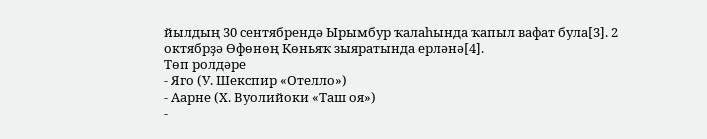йылдың 30 сентябрендә Ырымбур ҡалаһында ҡапыл вафат була[3]. 2 октябрҙә Өфөнөң Көньяҡ зыяратында ерләнә[4].
Төп ролдәре
- Яго (У. Шекспир «Отелло»)
- Аарне (Х. Вуолийоки «Таш оя»)
-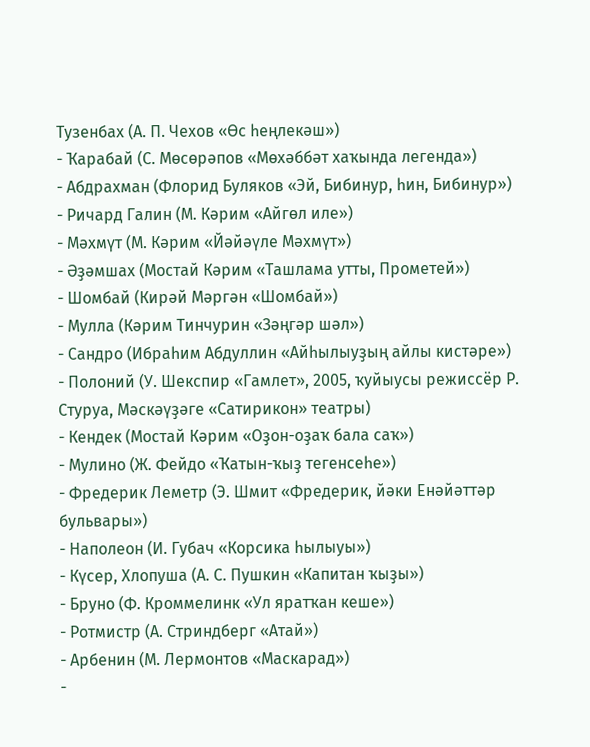Тузенбах (А. П. Чехов «Өс һеңлекәш»)
- Ҡарабай (С. Мөсөрәпов «Мөхәббәт хаҡында легенда»)
- Абдрахман (Флорид Буляков «Эй, Бибинур, һин, Бибинур»)
- Ричард Галин (М. Кәрим «Айгөл иле»)
- Мәхмүт (М. Кәрим «Йәйәүле Мәхмүт»)
- Әҙәмшах (Мостай Кәрим «Ташлама утты, Прометей»)
- Шомбай (Кирәй Мәргән «Шомбай»)
- Мулла (Кәрим Тинчурин «Зәңгәр шәл»)
- Сандро (Ибраһим Абдуллин «Айһылыуҙың айлы кистәре»)
- Полоний (У. Шекспир «Гамлет», 2005, ҡуйыусы режиссёр Р. Стуруа, Мәскәүҙәге «Сатирикон» театры)
- Кендек (Мостай Кәрим «Оҙон-оҙаҡ бала саҡ»)
- Мулино (Ж. Фейдо «Ҡатын-ҡыҙ тегенсеһе»)
- Фредерик Леметр (Э. Шмит «Фредерик, йәки Енәйәттәр бульвары»)
- Наполеон (И. Губач «Корсика һылыуы»)
- Күсер, Хлопуша (А. С. Пушкин «Капитан ҡыҙы»)
- Бруно (Ф. Кроммелинк «Ул яратҡан кеше»)
- Ротмистр (А. Стриндберг «Атай»)
- Арбенин (М. Лермонтов «Маскарад»)
-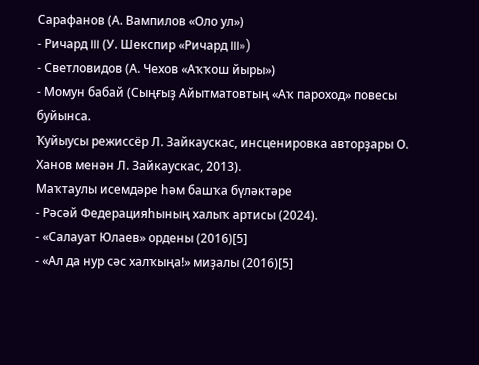Сарафанов (А. Вампилов «Оло ул»)
- Ричард III (У. Шекспир «Ричард III»)
- Светловидов (А. Чехов «Аҡҡош йыры»)
- Момун бабай (Сыңғыҙ Айытматовтың «Аҡ пароход» повесы буйынса.
Ҡуйыусы режиссёр Л. Зайкаускас, инсценировка авторҙары О. Ханов менән Л. Зайкаускас, 2013).
Маҡтаулы исемдәре һәм башҡа бүләктәре
- Рәсәй Федерацияһының халыҡ артисы (2024).
- «Салауат Юлаев» ордены (2016)[5]
- «Ал да нур сәс халҡыңа!» миҙалы (2016)[5]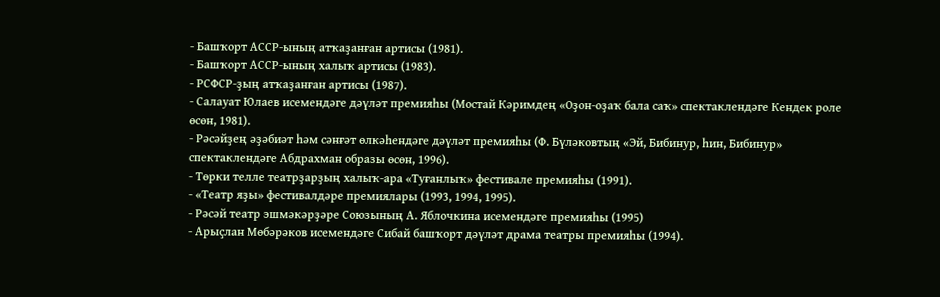- Башҡорт АССР-ының атҡаҙанған артисы (1981).
- Башҡорт АССР-ының халыҡ артисы (1983).
- РСФСР-ҙың атҡаҙанған артисы (1987).
- Салауат Юлаев исемендәге дәүләт премияһы (Мостай Кәримдең «Оҙон-оҙаҡ бала саҡ» спектаклендәге Кендек роле өсөн, 1981).
- Рәсәйҙең әҙәбиәт һәм сәнғәт өлкәһендәге дәүләт премияһы (Ф. Бүләковтың «Эй, Бибинур, һин, Бибинур» спектаклендәге Абдрахман образы өсөн, 1996).
- Төрки телле театрҙарҙың халыҡ-ара «Туғанлыҡ» фестивале премияһы (1991).
- «Театр яҙы» фестивалдәре премиялары (1993, 1994, 1995).
- Рәсәй театр эшмәкәрҙәре Союзының А. Яблочкина исемендәге премияһы (1995)
- Арыҫлан Мөбәрәков исемендәге Сибай башҡорт дәүләт драма театры премияһы (1994).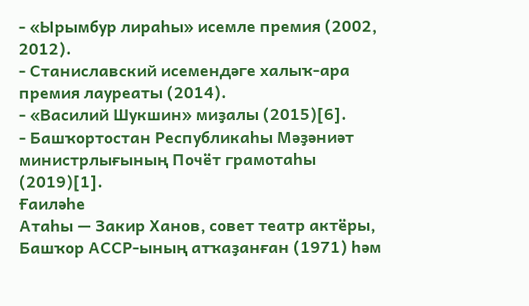- «Ырымбур лираһы» исемле премия (2002, 2012).
- Станиславский исемендәге халыҡ-ара премия лауреаты (2014).
- «Василий Шукшин» миҙалы (2015)[6].
- Башҡортостан Республикаһы Мәҙәниәт министрлығының Почёт грамотаһы (2019)[1].
Ғаиләһе
Атаһы — Закир Ханов, совет театр актёры, Башҡор АССР-ының атҡаҙанған (1971) һәм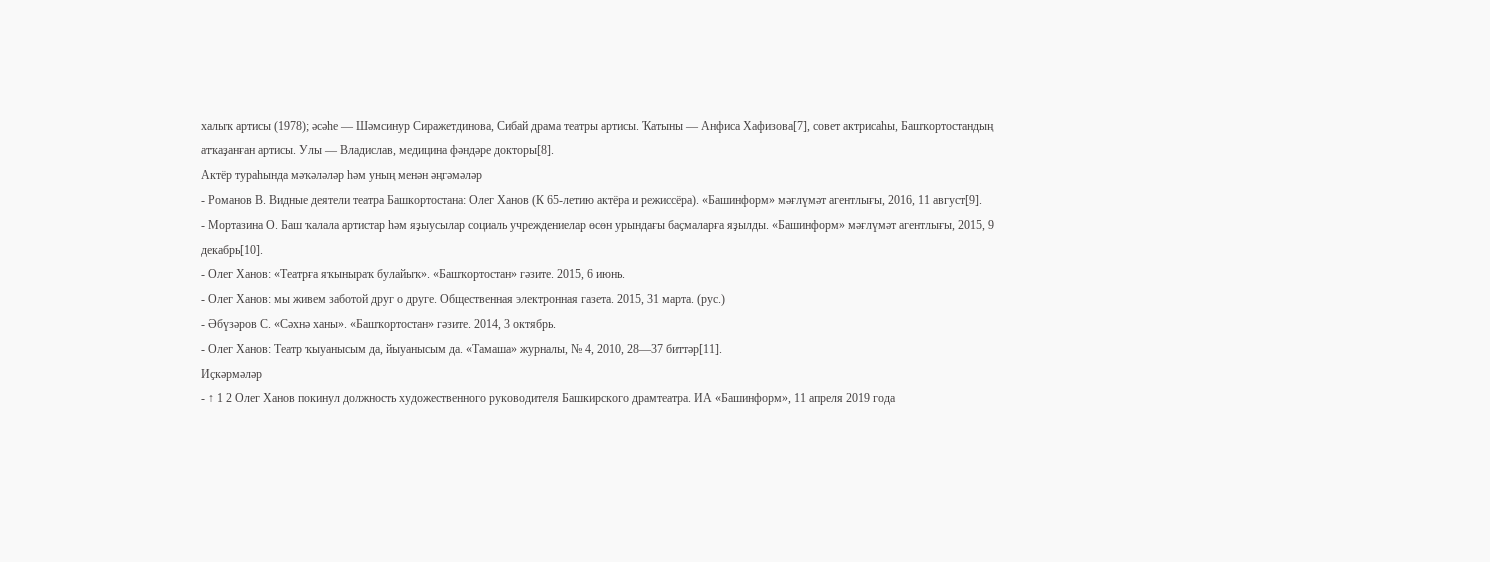халыҡ артисы (1978); әсәһе — Шәмсинур Сиражетдинова, Сибай драма театры артисы. Ҡатыны — Анфиса Хафизова[7], совет актрисаһы, Башҡортостандың атҡаҙанған артисы. Улы — Владислав, медицина фәндәре докторы[8].
Актёр тураһында мәҡәләләр һәм уның менән әңгәмәләр
- Романов В. Видные деятели театра Башкортостана: Олег Ханов (К 65-летию актёра и режиссёра). «Башинформ» мәғлүмәт агентлығы, 2016, 11 август[9].
- Мортазина О. Баш ҡалала артистар һәм яҙыусылар социаль учреждениелар өсөн урындағы баҫмаларға яҙылды. «Башинформ» мәғлүмәт агентлығы, 2015, 9 декабрь[10].
- Олег Ханов: «Театрға яҡыныраҡ булайыҡ». «Башҡортостан» гәзите. 2015, 6 июнь.
- Олег Ханов: мы живем заботой друг о друге. Общественная электронная газета. 2015, 31 марта. (рус.)
- Әбүзәров С. «Сәхнә ханы». «Башҡортостан» гәзите. 2014, 3 октябрь.
- Олег Ханов: Театр ҡыуанысым да, йыуанысым да. «Тамаша» журналы, № 4, 2010, 28—37 биттәр[11].
Иҫкәрмәләр
- ↑ 1 2 Олег Ханов покинул должность художественного руководителя Башкирского драмтеатра. ИА «Башинформ», 11 апреля 2019 года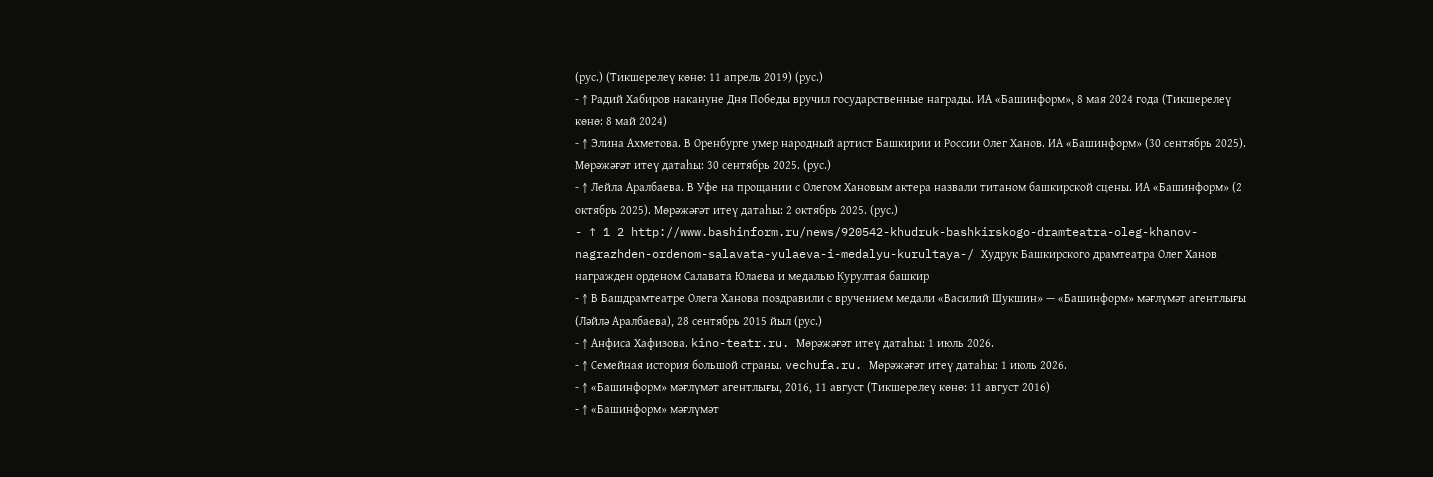(рус.) (Тикшерелеү көнө: 11 апрель 2019) (рус.)
- ↑ Радий Хабиров накануне Дня Победы вручил государственные награды. ИА «Башинформ», 8 мая 2024 года (Тикшерелеү көнө: 8 май 2024)
- ↑ Элина Ахметова. В Оренбурге умер народный артист Башкирии и России Олег Ханов. ИА «Башинформ» (30 сентябрь 2025). Мөрәжәғәт итеү датаһы: 30 сентябрь 2025. (рус.)
- ↑ Лейла Аралбаева. В Уфе на прощании с Олегом Хановым актера назвали титаном башкирской сцены. ИА «Башинформ» (2 октябрь 2025). Мөрәжәғәт итеү датаһы: 2 октябрь 2025. (рус.)
- ↑ 1 2 http://www.bashinform.ru/news/920542-khudruk-bashkirskogo-dramteatra-oleg-khanov-nagrazhden-ordenom-salavata-yulaeva-i-medalyu-kurultaya-/ Худрук Башкирского драмтеатра Олег Ханов награжден орденом Салавата Юлаева и медалью Курултая башкир
- ↑ В Башдрамтеатре Олега Ханова поздравили с вручением медали «Василий Шукшин» — «Башинформ» мәғлүмәт агентлығы (Ләйлә Аралбаева), 28 сентябрь 2015 йыл (рус.)
- ↑ Анфиса Хафизова. kino-teatr.ru. Мөрәжәғәт итеү датаһы: 1 июль 2026.
- ↑ Семейная история большой страны. vechufa.ru. Мөрәжәғәт итеү датаһы: 1 июль 2026.
- ↑ «Башинформ» мәғлүмәт агентлығы, 2016, 11 август (Тикшерелеү көнө: 11 август 2016)
- ↑ «Башинформ» мәғлүмәт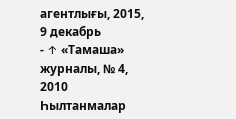агентлығы, 2015, 9 декабрь
- ↑ «Тамаша» журналы, № 4, 2010
Һылтанмалар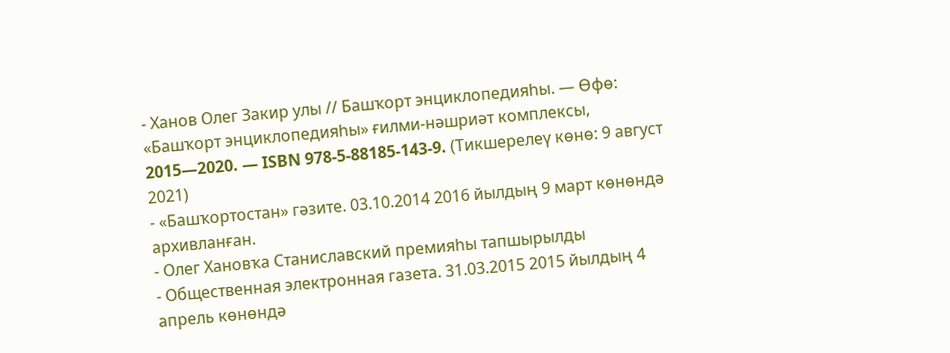- Ханов Олег Закир улы // Башҡорт энциклопедияһы. — Өфө: «Башҡорт энциклопедияһы» ғилми-нәшриәт комплексы, 2015—2020. — ISBN 978-5-88185-143-9. (Тикшерелеү көнө: 9 август 2021)
- «Башҡортостан» гәзите. 03.10.2014 2016 йылдың 9 март көнөндә архивланған.
- Олег Хановҡа Станиславский премияһы тапшырылды
- Общественная электронная газета. 31.03.2015 2015 йылдың 4 апрель көнөндә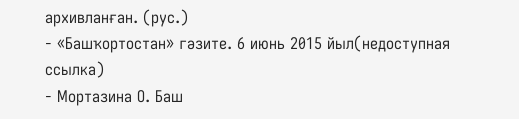архивланған. (рус.)
- «Башҡортостан» гәзите. 6 июнь 2015 йыл(недоступная ссылка)
- Мортазина О. Баш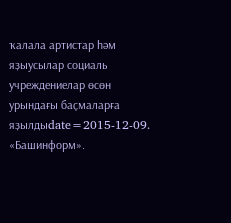ҡалала артистар һәм яҙыусылар социаль учреждениелар өсөн урындағы баҫмаларға яҙылдыdate=2015-12-09. «Башинформ».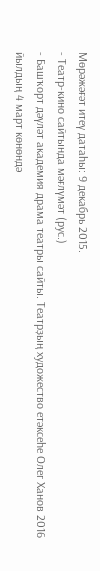Мөрәжәғәт итеү датаһы: 9 декабрь 2015.
- Театр-кино сайтында мәғлүмәт (рус.)
- Башҡорт дәүләт академия драма театры сайты. Театрҙың художество етәксеһе Олег Ханов 2016 йылдың 4 март көнөндә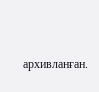архивланған.